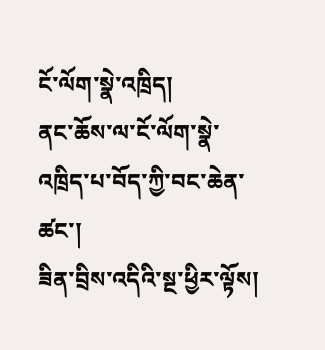ངོ་ལོག་སྣེ་འཁྲིད།
ནང་ཆོས་ལ་ངོ་ལོག་སྣེ་འཁྲིད་པ་བོད་ཀྱི་བང་ཆེན་ཚང་།
ཟིན་བྲིས་འདིའི་སྔ་ཕྱིར་ལྟོས།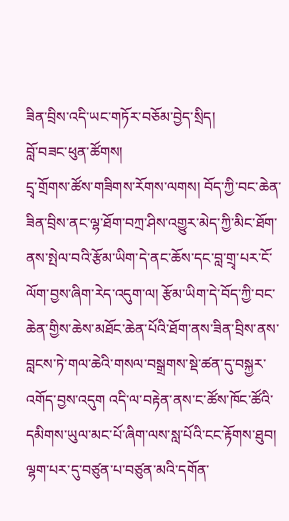ཟིན་བྲིས་འདི་ཡང་གཏོར་བཅོམ་བྱེད་སྲིད།
བློ་བཟང་ཕུན་ཚོགས།
དྲྭ་གྲོགས་ཚོས་གཟིགས་རོགས་ལགས། བོད་ཀྱི་བང་ཆེན་ཟིན་བྲིས་ནང་ལྷ་ཐོག་བཀྲ་ཤིས་འགྱུར་མེད་ཀྱི་མིང་ཐོག་ནས་སྤེལ་བའི་རྩོམ་ཡིག་དེ་ནང་ཆོས་དང་བླ་གྲྭ་པར་ངོ་ལོག་བྱས་ཞིག་རེད་འདུག་ལ། རྩོམ་ཡིག་དེ་བོད་ཀྱི་བང་ཆེན་གྱིས་ཆེས་མཐོང་ཆེན་པོའི་ཐོག་ནས་ཟིན་བྲིས་ནས་བླངས་ཏེ་གལ་ཆེའི་གསལ་བསྒྲགས་སྡེ་ཚན་དུ་བསྐྱར་འགོད་བྱས་འདུག འདི་ལ་བརྟེན་ནས་ང་ཚོས་ཁོང་ཚོའི་དམིགས་ཡུལ་མང་པོ་ཞིག་ལས་སླ་པོའི་ངང་རྟོགས་ཐུབ། ལྷག་པར་དུ་བཙུན་པ་བཙུན་མའི་དགོན་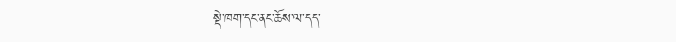སྡེ་ཁག་དང་ནང་ཆོས་ལ་དད་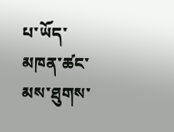པ་ཡོད་མཁན་ཚང་མས་ཐུགས་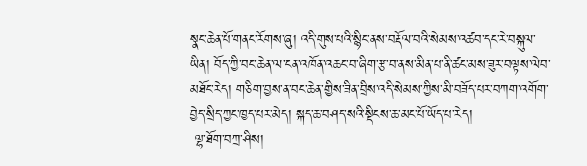སྣང་ཆེན་པོ་གནང་རོགས་ཞུ། འདི་གུས་པའི་སྙིང་ནས་བརྡོལ་བའི་སེམས་འཚབ་དང་རེ་བསྐུལ་ཡིན། བོད་ཀྱི་བང་ཆེན་ལ་ངན་འཁོན་འཆང་བ་ཞིག་རྩ་བ་ནས་མིན་པ་ནི་ཚང་མས་ཟུར་བལྟས་ལེབ་མཐོང་རེད། གཅིག་བྱས་ན་བང་ཆེན་གྱིས་ཟིན་བྲིས་འདི་སེམས་ཀྱིས་མི་བཟོད་པར་བཀག་འགོག་བྱེད་སྲིད་ཀྱང་ཁྱད་པར་མེད། སྐད་ཆ་བཤད་སའི་སྡིངས་ཆ་མང་པོ་ཡོད་པ་རེད།
 ལྷ་ཐོག་བཀྲ་ཤིས།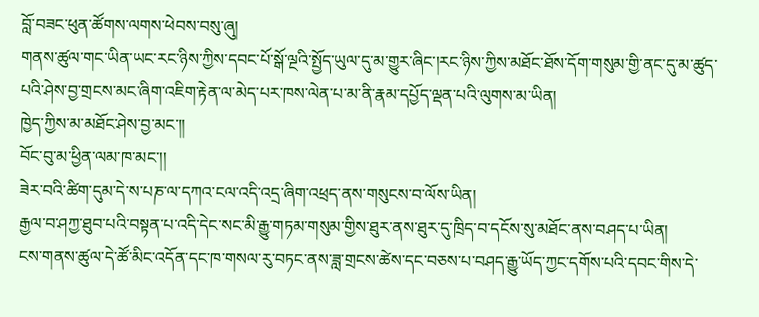བློ་བཟང་ཕུན་ཚོགས་ལགས་ཕེབས་བསུ་ཞུ།
གནས་ཚུལ་གང་ཡིན་ཡང་རང་ཉིས་ཀྱིས་དབང་པོ་སྒོ་ལྔའི་སྤྱོད་ཡུལ་དུ་མ་གྱུར་ཞིང་།རང་ཉིས་ཀྱིས་མཐོང་ཐོས་དོག་གསུམ་གྱི་ནང་དུ་མ་ཚུད་པའི་ཤེས་བྱ་གྲངས་མང་ཞིག་འཇིག་རྟེན་ལ་མེད་པར་ཁས་ལེན་པ་མ་ནི་རྣམ་དཔྱོད་ལྡན་པའི་ལུགས་མ་ཡིན།
ཁྱེད་ཀྱིས་མ་མཐོང་ཤེས་བྱ་མང་།།
བོང་བུ་མ་ཕྱིན་ལམ་ཁ་མང་།།
ཟེར་བའི་ཚིག་དུམ་དེ་ས་པཎ་ལ་དཀའ་ངལ་འདི་འདྲ་ཞིག་འཕྲད་ནས་གསུངས་བ་ལོས་ཡིན།
རྒྱལ་བ་ཤཀྱ་ཐུབ་པའི་བསྟན་པ་འདི་དེང་སང་མི་རྒྱུ་གཏམ་གསུམ་གྱིས་ཐུར་ནས་ཐུར་དུ་ཁྲིད་བ་དངོས་སུ་མཐོང་ནས་བཤད་པ་ཡིན།
ངས་གནས་ཚུལ་དེ་ཚོ་མིང་འདོན་དང་ཁ་གསལ་རུ་བཏང་ནས་ཟླ་གྲངས་ཚེས་དང་བཅས་པ་བཤད་རྒྱུ་ཡོད་ཀྱང་དགོས་པའི་དབང་གིས་དེ་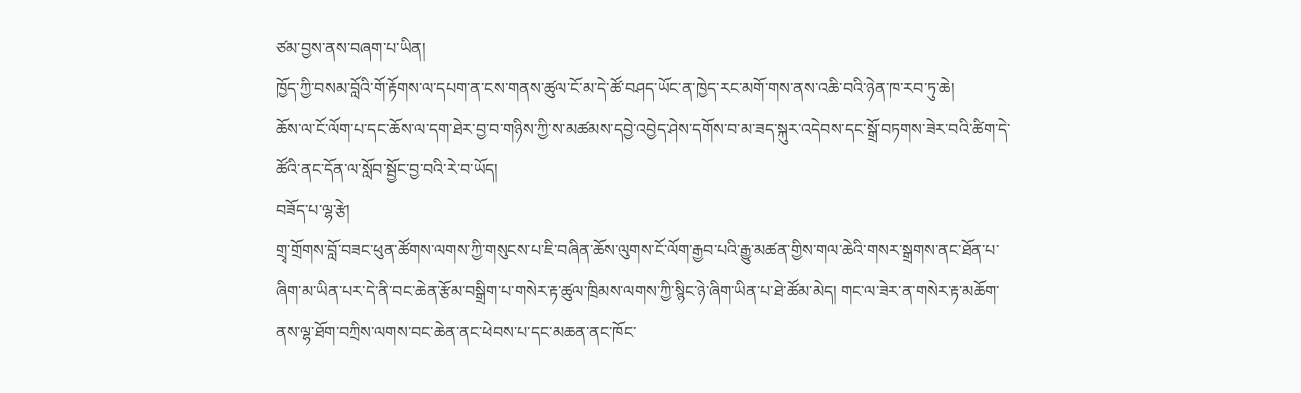ཙམ་བྱས་ནས་བཞག་པ་ཡིན།
ཁྱོད་ཀྱི་བསམ་བློའི་གོ་རྟོགས་ལ་དཔག་ན་ངས་གནས་ཚུལ་ངོ་མ་དེ་ཚོ་བཤད་ཡོང་ན་ཁྱེད་རང་མགོ་གས་ནས་འཆི་བའི་ཉེན་ཁ་རབ་ཏུ་ཆེ།
ཆོས་ལ་ངོ་ལོག་པ་དང་ཆོས་ལ་དག་ཐེར་བྱ་བ་གཉིས་ཀྱི་ས་མཚམས་དབྱེ་འབྱེད་ཤེས་དགོས་བ་མ་ཟད་སྐུར་འདེབས་དང་སྒྲོ་བཏགས་ཟེར་བའི་ཚིག་དེ་ཚོའི་ནང་དོན་ལ་སློབ་སྦྱོང་བྱ་བའི་རེ་བ་ཡོད།
བཟོད་པ་ལྷ་རྩེ།
གྲྭ་གྲོགས་བློ་བཟང་ཕུན་ཚོགས་ལགས་ཀྱི་གསུངས་པ་ཇི་བཞིན་ཆོས་ལུགས་ངོ་ལོག་རྒྱབ་པའི་རྒྱུ་མཚན་གྱིས་གལ་ཆེའི་གསར་སྒྲགས་ནང་ཐོན་པ་ཞིག་མ་ཡིན་པར་དེ་ནི་བང་ཆེན་རྩོམ་བསྒྲིག་པ་གསེར་རྟ་ཚུལ་ཁྲིམས་ལགས་ཀྱི་སྙིང་ཉེ་ཞིག་ཡིན་པ་ཐེ་ཚོམ་མེད། གང་ལ་ཟེར་ན་གསེར་རྟ་མཆོག་ནས་ལྷ་ཐོག་བཀྲིས་ལགས་བང་ཆེན་ནང་ཕེབས་པ་དང་མཆན་ནང་ཁོང་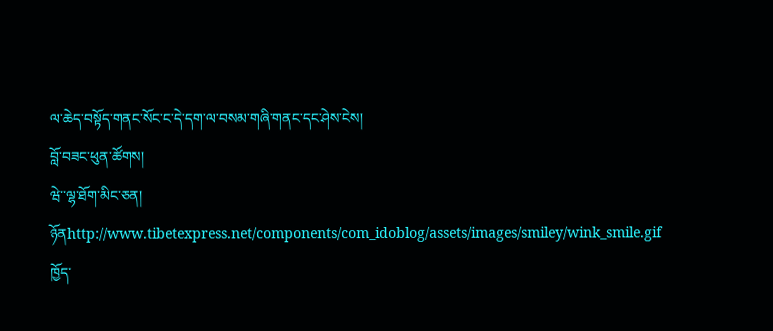ལ་ཆེད་བསྟོད་གནང་སོང་ང་དེ་དག་ལ་བསམ་གཞི་གནང་དང་ཤེས་ངེས།
བློ་བཟང་ཕུན་ཚོགས།
ཝེ་་ལྷ་ཐོག་མིང་ཅན། ཉོནhttp://www.tibetexpress.net/components/com_idoblog/assets/images/smiley/wink_smile.gif ཁྱོད་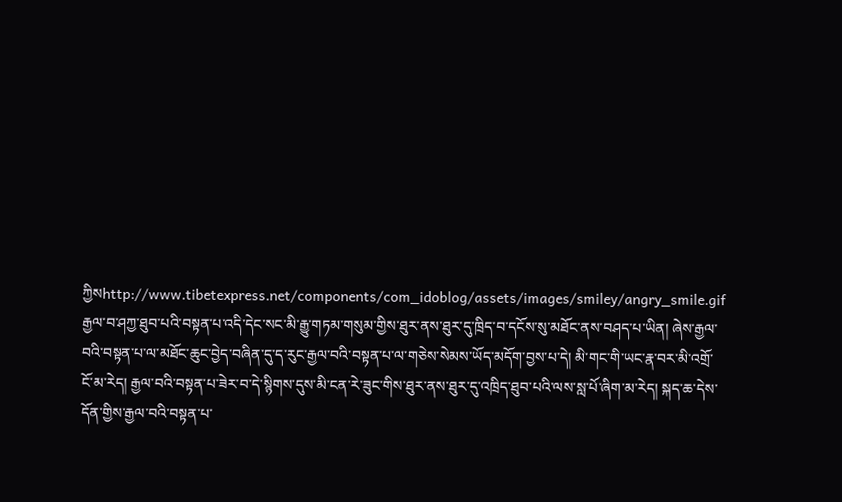ཀྱིསhttp://www.tibetexpress.net/components/com_idoblog/assets/images/smiley/angry_smile.gif རྒྱལ་བ་ཤཀྱ་ཐུབ་པའི་བསྟན་པ་འདི་དེང་སང་མི་རྒྱུ་གཏམ་གསུམ་གྱིས་ཐུར་ནས་ཐུར་དུ་ཁྲིད་བ་དངོས་སུ་མཐོང་ནས་བཤད་པ་ཡིན། ཞེས་རྒྱལ་བའི་བསྟན་པ་ལ་མཐོང་ཆུང་བྱེད་བཞིན་དུ་ད་རུང་རྒྱལ་བའི་བསྟན་པ་ལ་གཅེས་སེམས་ཡོད་མདོག་བྱས་པ་དེ། མི་གང་གི་ཡང་རྣ་བར་མི་འགྲོ་ངོ་མ་རེད། རྒྱལ་བའི་བསྟན་པ་ཟེར་བ་དེ་སྙིགས་དུས་མི་ངན་རེ་ཟུང་གིས་ཐུར་ནས་ཐུར་དུ་འཁྲིད་ཐུབ་པའི་ལས་སླ་པོ་ཞིག་མ་རེད། སྐད་ཆ་དེས་དོན་གྱིས་རྒྱལ་བའི་བསྟན་པ་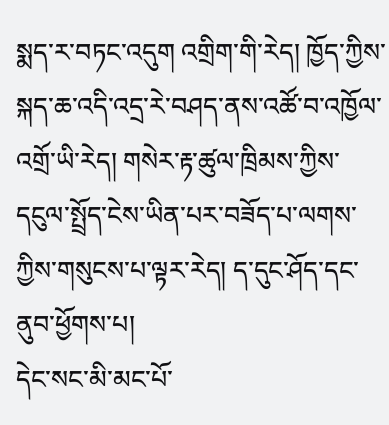སྨད་ར་བཏང་འདུག འགྲིག་གི་རེད། ཁྱོད་ཀྱིས་སྐད་ཆ་འདི་འདྲ་རེ་བཤད་ནས་འཚོ་བ་འཁྱོལ་འགྲོ་ཡི་རེད། གསེར་རྟ་ཚུལ་ཁྲིམས་ཀྱིས་དངུལ་སྤྲོད་ངེས་ཡིན་པར་བཟོད་པ་ལགས་ཀྱིས་གསུངས་པ་ལྟར་རེད། ད་དུང་ཤོད་དང་
ནུབ་ཕྱོགས་པ།
དེང་སང་མི་མང་པོ་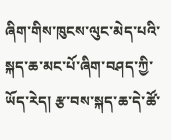ཞིག་གིས་ཁུངས་ལུང་མེད་པའི་སྐད་ཆ་མང་པོ་ཞིག་བཤད་ཀྱི་ཡོད་རེད། རྩ་བས་སྐད་ཆ་དེ་ཚོ་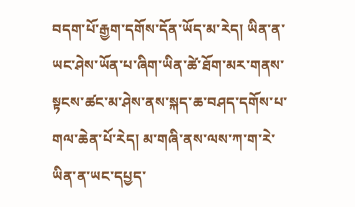བདག་པོ་རྒྱག་དགོས་དོན་ཡོད་མ་རེད། ཡིན་ན་ཡང་ཤེས་ཡོན་པ་ཞིག་ཡིན་ཚེ་ཐོག་མར་གནས་སྟངས་ཚང་མ་ཤེས་ནས་སྐད་ཆ་བཤད་དགོས་པ་གལ་ཆེན་པོ་རེད། མ་གཞི་ནས་ལས་ཀ་ག་རེ་ཡིན་ན་ཡང་དཔྱད་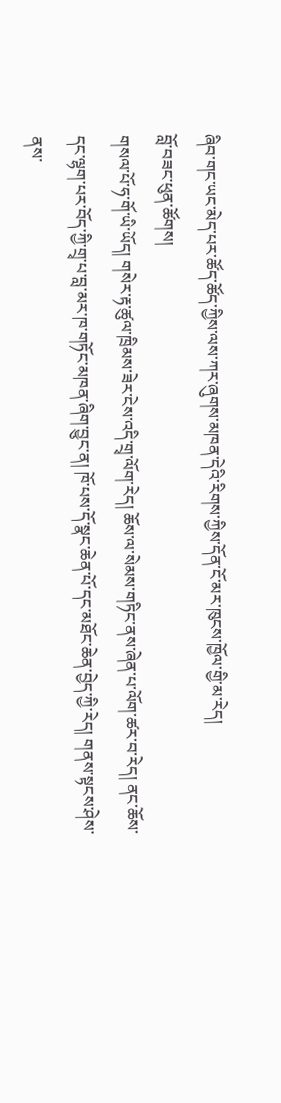ཞིབ་གང་ཡང་མེད་པར་ཚོད་ཚོད་ཀྱིས་ལས་ཀར་ཞུགས་མཁན་དེའི་རིགས་ཀྱིས་དོན་ངོ་མར་ཁུངས་ཁྱོལ་གྱི་མ་རེད།
བློ་བཟང་ཕུན་ཚོགས།
གསལ་པོ་ཧ་གོ་ཡི་ཡོད། གསེར་རྟ་ཚུལ་ཁྲིམས་ཟེར་ངེས་འདི་གྲྭ་ལོག་རེད། ཆོས་ལ་སེམས་གཏིང་ནས་ཞེན་པ་ལོག་ཚར་བ་རེད། ནང་ཆོས་དང་ལྷག་པར་བོད་ཀྱི་གྲྭ་པ་བླ་མར་ཁ་གཏོང་མཁན་ཞིག་བྱུང་ན། ཁོ་པས་དོ་སྣང་ཆེན་པོ་དང་མཐོང་ཆེན་བྱེད་ཀྱི་རེད། གནས་སྟངས་ཤེས་ནས་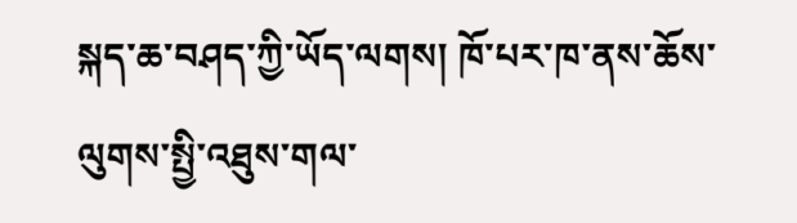སྐད་ཆ་བཤད་ཀྱི་ཡོད་ལགས། ཁོ་པར་ཁ་ནས་ཆོས་ལུགས་སྤྱི་འཐུས་གལ་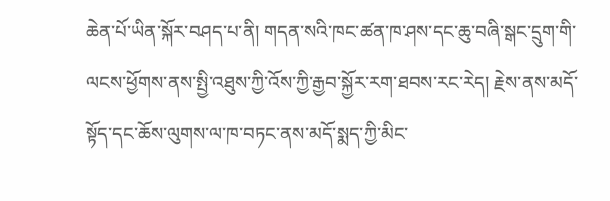ཆེན་པོ་ཡིན་སྐོར་བཤད་པ་ནི། གདན་སའི་ཁང་ཚན་ཁ་ཤས་དང་ཆུ་བཞི་སྒང་དྲུག་གི་ལངས་ཕྱོགས་ནས་སྤྱི་འཐུས་ཀྱི་འོས་ཀྱི་རྒྱབ་སྐྱོར་རག་ཐབས་རང་རེད། རྗེས་ནས་མདོ་སྟོད་དང་ཆོས་ལུགས་ལ་ཁ་བཏང་ནས་མདོ་སྨད་ཀྱི་མིང་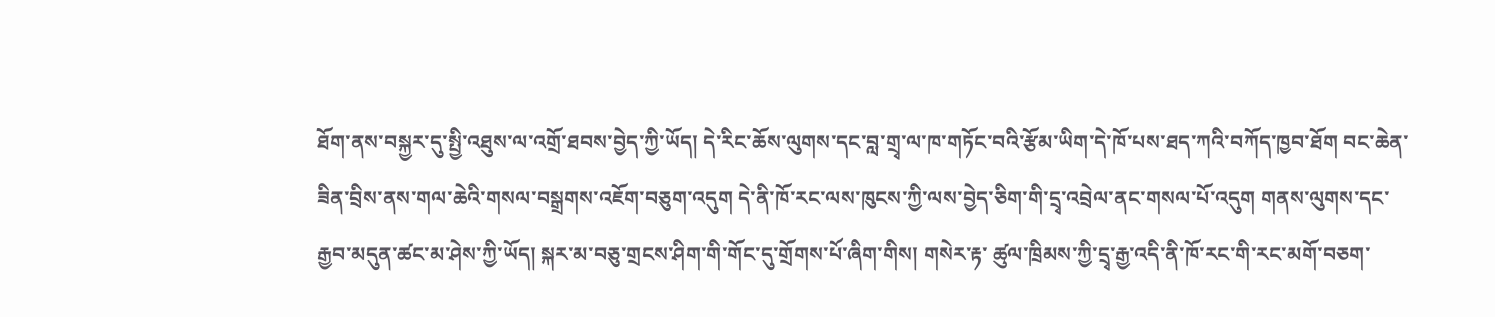ཐོག་ནས་བསྐྱར་དུ་སྤྱི་འཐུས་ལ་འགྲོ་ཐབས་བྱེད་ཀྱི་ཡོད། དེ་རིང་ཆོས་ལུགས་དང་བླ་གྲྭ་ལ་ཁ་གཏོང་བའི་རྩོམ་ཡིག་དེ་ཁོ་པས་ཐད་ཀའི་བཀོད་ཁྱབ་ཐོག བང་ཆེན་ཟིན་བྲིས་ནས་གལ་ཆེའི་གསལ་བསྒྲགས་འཇོག་བཅུག་འདུག དེ་ནི་ཁོ་རང་ལས་ཁུངས་ཀྱི་ལས་བྱེད་ཅིག་གི་དྲྭ་འབྲེལ་ནང་གསལ་པོ་འདུག གནས་ལུགས་དང་རྒྱབ་མདུན་ཚང་མ་ཤེས་ཀྱི་ཡོད། སྐར་མ་བཅུ་གྲངས་ཤིག་གི་གོང་དུ་གྲོགས་པོ་ཞིག་གིས། གསེར་རྟ་ ཚུལ་ཁྲིམས་ཀྱི་དྲྭ་རྒྱ་འདི་ནི་ཁོ་རང་གི་རང་མགོ་བཅག་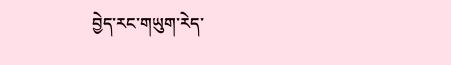བྱེད་རང་གཡུག་རེད་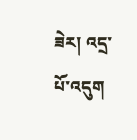ཟེར། འདྲ་པོ་འདུག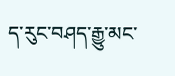ད་རུང་བཤད་རྒྱུ་མང་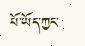པོ་ཡོད་ཀྱང་